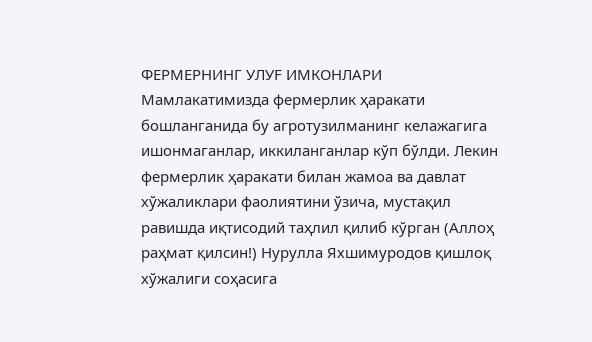ФЕРМЕРНИНГ УЛУF ИМКОНЛАРИ
Мамлакатимизда фермерлик ҳаракати бошланганида бу агротузилманинг келажагига ишонмаганлар, иккиланганлар кўп бўлди. Лекин фермерлик ҳаракати билан жамоа ва давлат хўжаликлари фаолиятини ўзича, мустақил равишда иқтисодий таҳлил қилиб кўрган (Аллоҳ раҳмат қилсин!) Нурулла Яхшимуродов қишлоқ хўжалиги соҳасига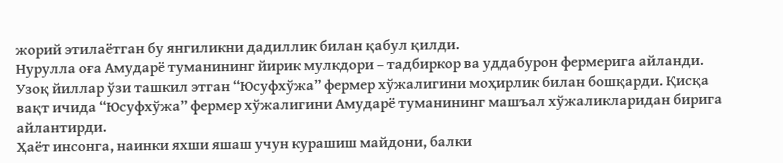жорий этилаётган бу янгиликни дадиллик билан қабул қилди.
Нурулла оға Амударё туманининг йирик мулкдори – тадбиркор ва уддабурон фермерига айланди. Узоқ йиллар ўзи ташкил этган “Юсуфхўжа” фермер хўжалигини моҳирлик билан бошқарди. Қисқа вақт ичида “Юсуфхўжа” фермер хўжалигини Амударё туманининг машъал хўжаликларидан бирига айлантирди.
Ҳаёт инсонга, наинки яхши яшаш учун курашиш майдони, балки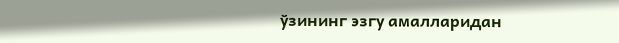ўзининг эзгу амалларидан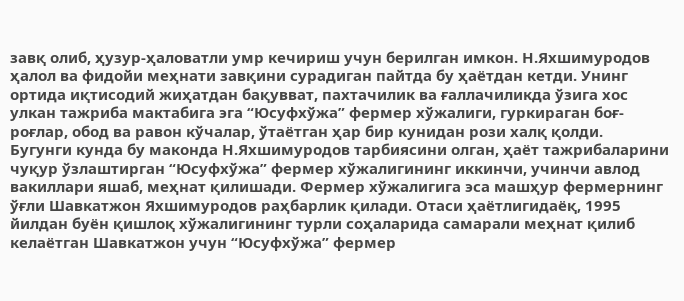завқ олиб, ҳузур-ҳаловатли умр кечириш учун берилган имкон. Н.Яхшимуродов ҳалол ва фидойи меҳнати завқини сурадиган пайтда бу ҳаётдан кетди. Унинг ортида иқтисодий жиҳатдан бақувват, пахтачилик ва ғаллачиликда ўзига хос улкан тажриба мактабига эга “Юсуфхўжа” фермер хўжалиги, гуркираган боғ-роғлар, обод ва равон кўчалар, ўтаётган ҳар бир кунидан рози халқ қолди.
Бугунги кунда бу маконда Н.Яхшимуродов тарбиясини олган, ҳаёт тажрибаларини чуқур ўзлаштирган “Юсуфхўжа” фермер хўжалигининг иккинчи, учинчи авлод вакиллари яшаб, меҳнат қилишади. Фермер хўжалигига эса машҳур фермернинг ўғли Шавкатжон Яхшимуродов раҳбарлик қилади. Отаси ҳаётлигидаёқ, 1995 йилдан буён қишлоқ хўжалигининг турли соҳаларида самарали меҳнат қилиб келаётган Шавкатжон учун “Юсуфхўжа” фермер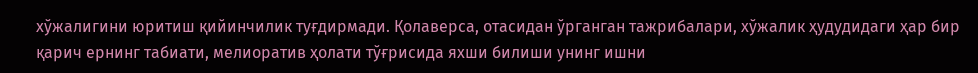хўжалигини юритиш қийинчилик туғдирмади. Қолаверса, отасидан ўрганган тажрибалари, хўжалик ҳудудидаги ҳар бир қарич ернинг табиати, мелиоратив ҳолати тўғрисида яхши билиши унинг ишни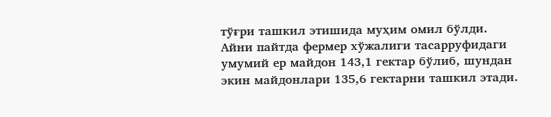тўғри ташкил этишида муҳим омил бўлди.
Айни пайтда фермер хўжалиги тасарруфидаги умумий ер майдон 143,1 гектар бўлиб, шундан экин майдонлари 135,6 гектарни ташкил этади.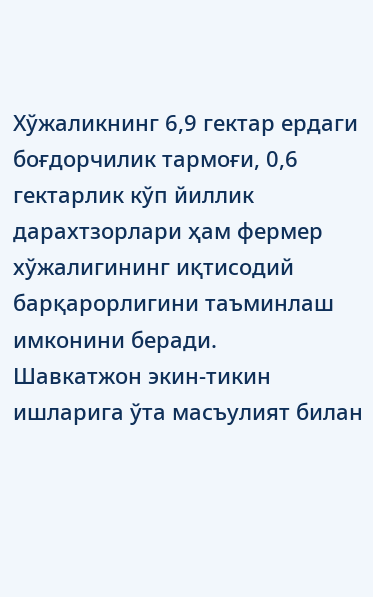Хўжаликнинг 6,9 гектар ердаги боғдорчилик тармоғи, 0,6 гектарлик кўп йиллик дарахтзорлари ҳам фермер хўжалигининг иқтисодий барқарорлигини таъминлаш имконини беради.
Шавкатжон экин-тикин ишларига ўта масъулият билан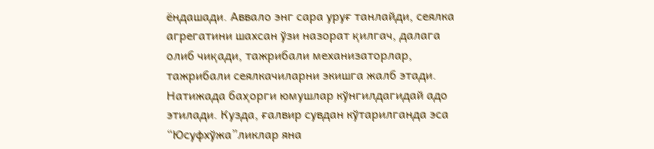ёндашади. Аввало энг сара уруғ танлайди, сеялка агрегатини шахсан ўзи назорат қилгач, далага олиб чиқади, тажрибали механизаторлар, тажрибали сеялкачиларни экишга жалб этади. Натижада баҳорги юмушлар кўнгилдагидай адо этилади. Кузда, ғалвир сувдан кўтарилганда эса “Юсуфхўжа”ликлар яна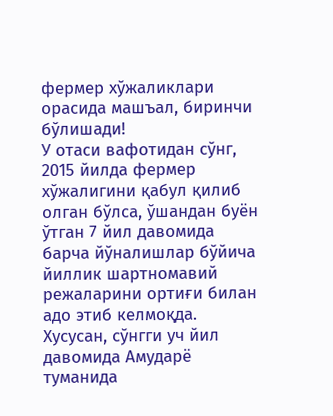фермер хўжаликлари орасида машъал, биринчи бўлишади!
У отаси вафотидан сўнг, 2015 йилда фермер хўжалигини қабул қилиб олган бўлса, ўшандан буён ўтган 7 йил давомида барча йўналишлар бўйича йиллик шартномавий режаларини ортиғи билан адо этиб келмоқда.
Хусусан, сўнгги уч йил давомида Амударё туманида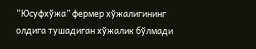“Юсуфхўжа” фермер хўжалигининг олдига тушадиган хўжалик бўлмади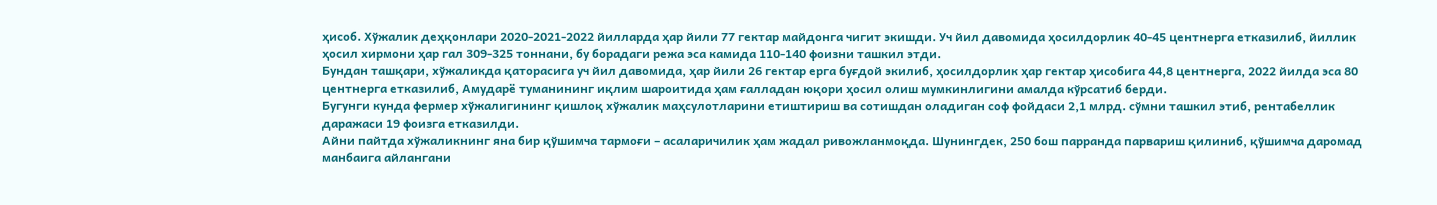ҳисоб. Хўжалик деҳқонлари 2020-2021-2022 йилларда ҳар йили 77 гектар майдонга чигит экишди. Уч йил давомида ҳосилдорлик 40-45 центнерга етказилиб, йиллик ҳосил хирмони ҳар гал 309-325 тоннани, бу борадаги режа эса камида 110-140 фоизни ташкил этди.
Бундан ташқари, хўжаликда қаторасига уч йил давомида, ҳар йили 26 гектар ерга буғдой экилиб, ҳосилдорлик ҳар гектар ҳисобига 44,8 центнерга, 2022 йилда эса 80 центнерга етказилиб, Амударё туманининг иқлим шароитида ҳам ғалладан юқори ҳосил олиш мумкинлигини амалда кўрсатиб берди.
Бугунги кунда фермер хўжалигининг қишлоқ хўжалик маҳсулотларини етиштириш ва сотишдан оладиган соф фойдаси 2,1 млрд. сўмни ташкил этиб, рентабеллик даражаси 19 фоизга етказилди.
Айни пайтда хўжаликнинг яна бир қўшимча тармоғи – асаларичилик ҳам жадал ривожланмоқда. Шунингдек, 250 бош парранда парвариш қилиниб, қўшимча даромад манбаига айлангани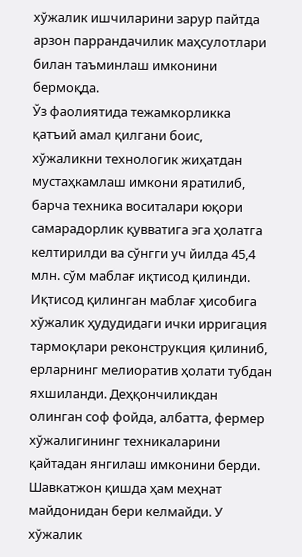хўжалик ишчиларини зарур пайтда арзон паррандачилик маҳсулотлари билан таъминлаш имконини бермоқда.
Ўз фаолиятида тежамкорликка қатъий амал қилгани боис, хўжаликни технологик жиҳатдан мустаҳкамлаш имкони яратилиб, барча техника воситалари юқори самарадорлик қувватига эга ҳолатга келтирилди ва сўнгги уч йилда 45,4 млн. сўм маблағ иқтисод қилинди. Иқтисод қилинган маблағ ҳисобига хўжалик ҳудудидаги ички ирригация тармоқлари реконструкция қилиниб, ерларнинг мелиоратив ҳолати тубдан яхшиланди. Деҳқончиликдан олинган соф фойда, албатта, фермер хўжалигининг техникаларини қайтадан янгилаш имконини берди.
Шавкатжон қишда ҳам меҳнат майдонидан бери келмайди. У хўжалик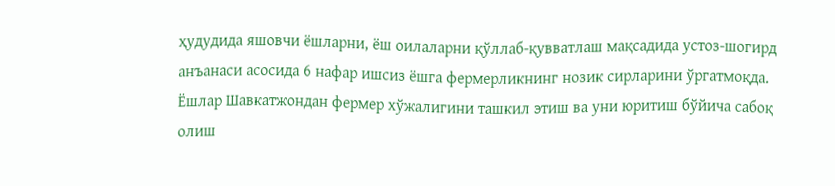ҳудудида яшовчи ёшларни, ёш оилаларни қўллаб-қувватлаш мақсадида устоз-шогирд анъанаси асосида 6 нафар ишсиз ёшга фермерликнинг нозик сирларини ўргатмоқда. Ёшлар Шавкатжондан фермер хўжалигини ташкил этиш ва уни юритиш бўйича сабоқ олиш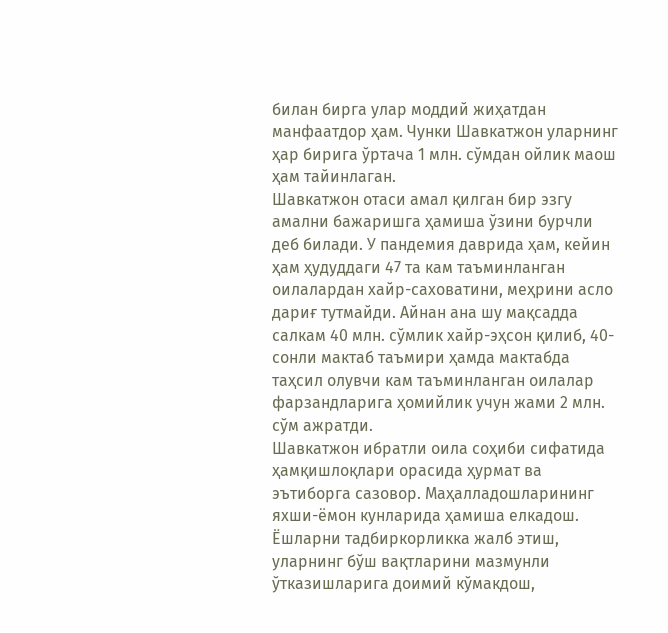билан бирга улар моддий жиҳатдан манфаатдор ҳам. Чунки Шавкатжон уларнинг ҳар бирига ўртача 1 млн. сўмдан ойлик маош ҳам тайинлаган.
Шавкатжон отаси амал қилган бир эзгу амални бажаришга ҳамиша ўзини бурчли деб билади. У пандемия даврида ҳам, кейин ҳам ҳудуддаги 47 та кам таъминланган оилалардан хайр-саховатини, меҳрини асло дариғ тутмайди. Айнан ана шу мақсадда салкам 40 млн. сўмлик хайр-эҳсон қилиб, 40-сонли мактаб таъмири ҳамда мактабда таҳсил олувчи кам таъминланган оилалар фарзандларига ҳомийлик учун жами 2 млн. сўм ажратди.
Шавкатжон ибратли оила соҳиби сифатида ҳамқишлоқлари орасида ҳурмат ва эътиборга сазовор. Маҳалладошларининг яхши-ёмон кунларида ҳамиша елкадош. Ёшларни тадбиркорликка жалб этиш, уларнинг бўш вақтларини мазмунли ўтказишларига доимий кўмакдош,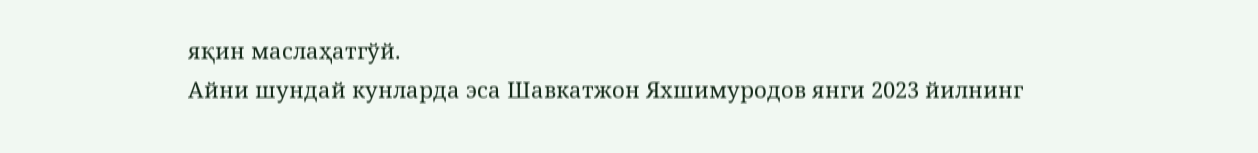яқин маслаҳатгўй.
Айни шундай кунларда эса Шавкатжон Яхшимуродов янги 2023 йилнинг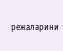режаларини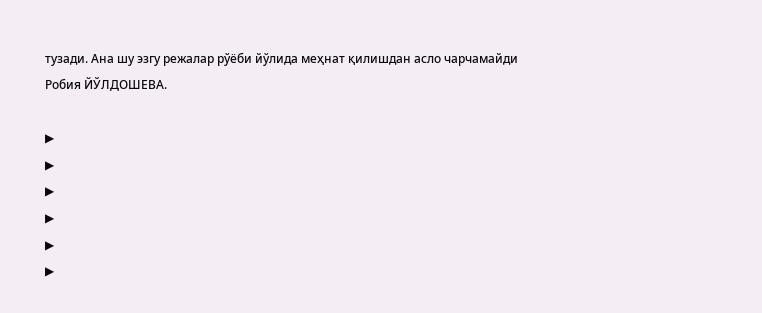тузади. Ана шу эзгу режалар рўёби йўлида меҳнат қилишдан асло чарчамайди
Робия ЙЎЛДОШЕВА.

▶
▶
▶
▶
▶
▶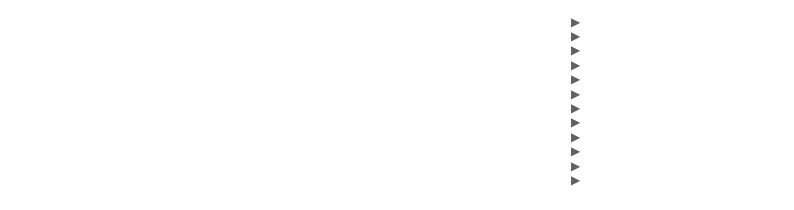▶
▶
▶
▶
▶
▶
▶
▶
▶
▶
▶
▶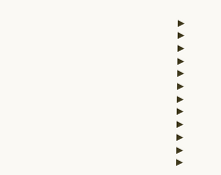▶
▶
▶
▶
▶
▶
▶
▶
▶
▶
▶
▶